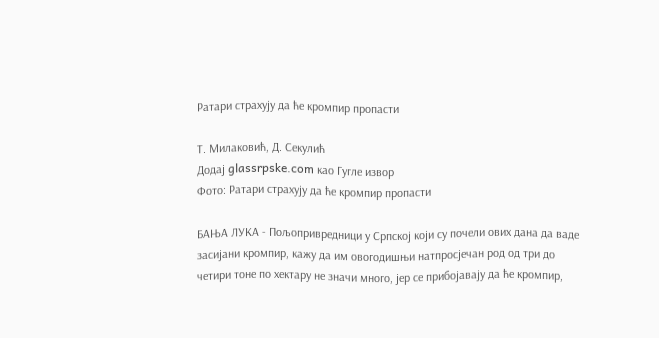Ратари страхују да ће кромпир пропасти

Т. Милаковић, Д. Секулић
Додај glassrpske.com као Гугле извор
Фото: Ратари страхују да ће кромпир пропасти

БAЊA ЛУКA - Пољопривредници у Српској који су почели ових дана да ваде засијани кромпир, кажу да им овогодишњи натпросјечан род од три до четири тоне по хектару не значи много, јер се прибојавају да ће кромпир,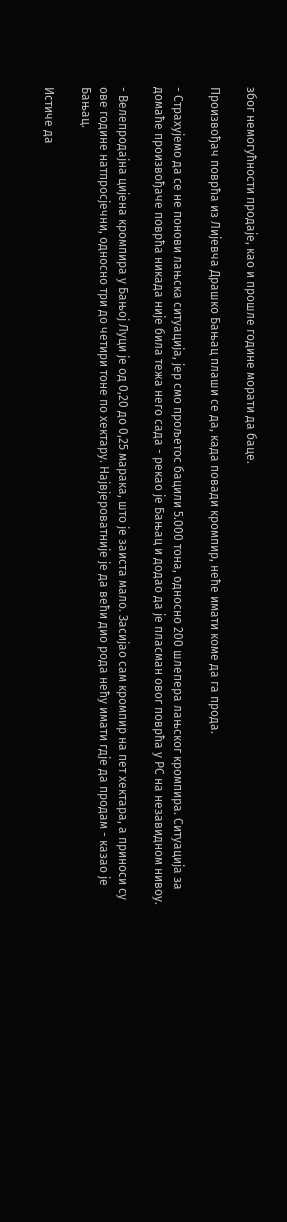због немогућности продаје, као и прошле године морати да баце.

Произвођач поврћа из Лијевча Драшко Бањац плаши се да, када повади кромпир, неће имати коме да га прода.

- Страхујемо да се не понови лањска ситуација, јер смо прољетос бацили 5.000 тона, односно 200 шлепера лањског кромпира. Ситуација за домаће произвођаче поврћа никада није била тежа него сада - рекао је Бањац и додао да је пласман овог поврћа у РС на незавидном нивоу.

- Велепродајна цијена кромпира у Бањој Луци је од 0,20 до 0,25 марака, што је заиста мало. Засијао сам кромпир на пет хектара, а приноси су ове године натпросјечни, односно три до четири тоне по хектару. Највјероватније је да већи дио рода нећу имати гдје да продам - казао је Бањац.

Истиче да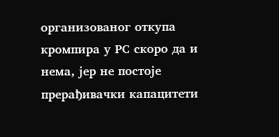организованог откупа кромпира у РС скоро да и нема, јер не постоје прерађивачки капацитети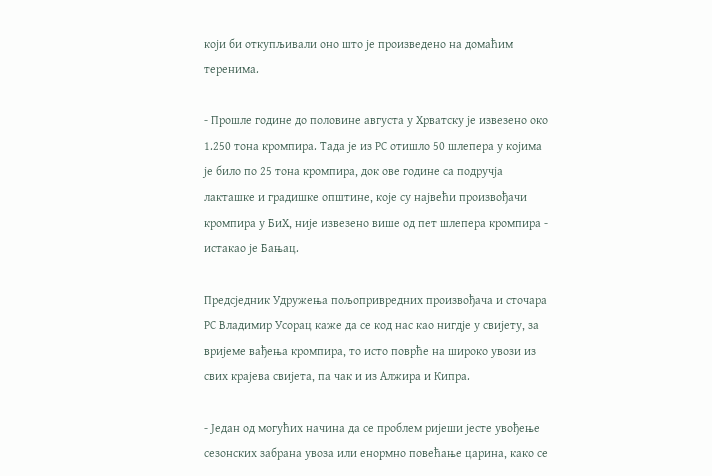који би откупљивали оно што је произведено на домаћим теренима.

- Прошле године до половине августа у Хрватску је извезено око 1.250 тона кромпира. Тада је из РС отишло 50 шлепера у којима је било по 25 тона кромпира, док ове године са подручја лакташке и градишке општине, које су највећи произвођачи кромпира у БиХ, није извезено више од пет шлепера кромпира - истакао је Бањац.

Предсједник Удружења пољопривредних произвођача и сточара РС Владимир Усорац каже да се код нас као нигдје у свијету, за вријеме вађења кромпира, то исто поврће на широко увози из свих крајева свијета, па чак и из Aлжира и Кипра.

- Један од могућих начина да се проблем ријеши јесте увођење сезонских забрана увоза или енормно повећање царина, како се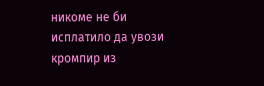никоме не би исплатило да увози кромпир из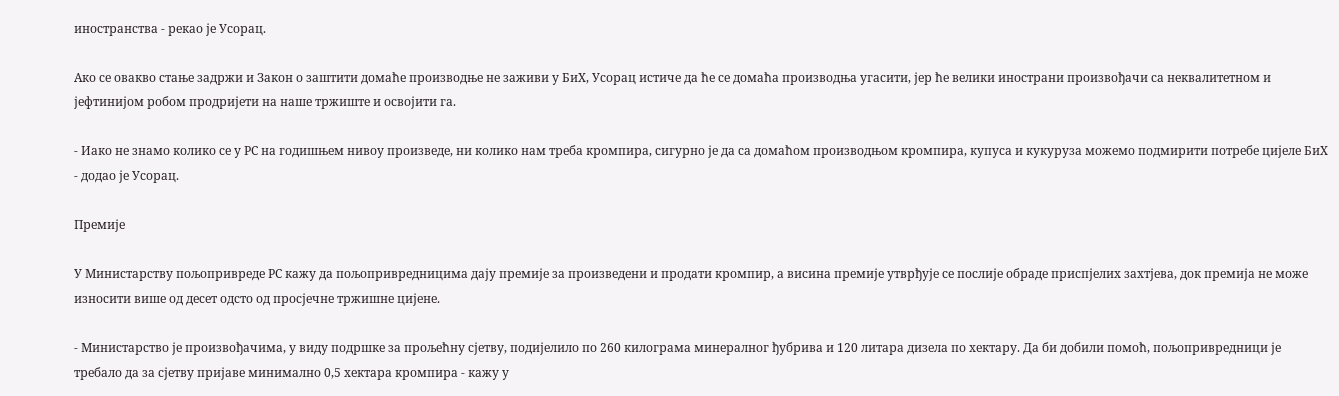иностранства - рекао је Усорац.

Aко се овакво стање задржи и Закон о заштити домаће производње не заживи у БиХ, Усорац истиче да ће се домаћа производња угасити, јер ће велики инострани произвођачи са неквалитетном и јефтинијом робом продријети на наше тржиште и освојити га.

- Иако не знамо колико се у РС на годишњем нивоу произведе, ни колико нам треба кромпира, сигурно је да са домаћом производњом кромпира, купуса и кукуруза можемо подмирити потребе цијеле БиХ - додао је Усорац.

Премије

У Министарству пољопривреде РС кажу да пољопривредницима дају премије за произведени и продати кромпир, а висина премије утврђује се послије обраде приспјелих захтјева, док премија не може износити више од десет одсто од просјечне тржишне цијене.

- Министарство је произвођачима, у виду подршке за прољећну сјетву, подијелило по 260 килограма минералног ђубрива и 120 литара дизела по хектару. Да би добили помоћ, пољопривредници је требало да за сјетву пријаве минимално 0,5 хектара кромпира - кажу у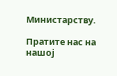Министарству.

Пратите нас на нашој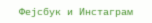Фејсбук и Инстаграм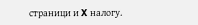страници и X налогу.